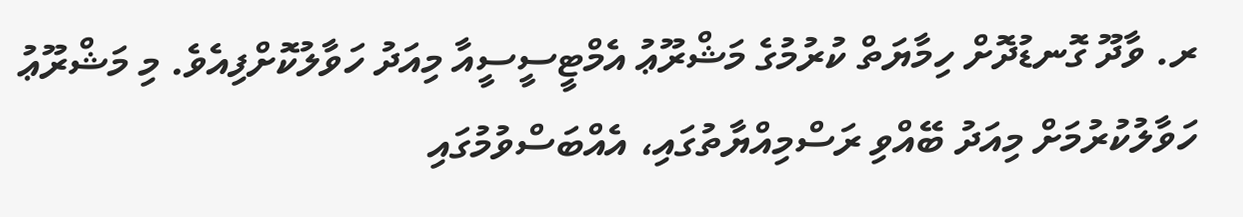ރ. ވާދޫ ގޮނޑުދޮށް ހިމާޔަތް ކުރުމުގެ މަޝްރޫޢު އެމްޓީސީސީއާ މިއަދު ހަވާލުކޮށްފިއެވެ. މި މަޝްރޫޢު ހަވާލުކުރުމަށް މިއަދު ބޭއްވި ރަސްމިއްޔާތުގައި، އެއްބަސްވުމުގައި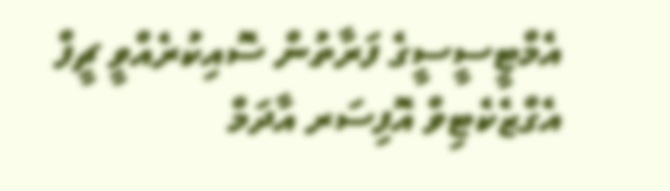އެމްޓީސީސީގެ ފަރާތުން ސޮއިކުރެއްވީ ޗީފް އެގްޒެކެޓިވް އޮފިސަރ އާދަމް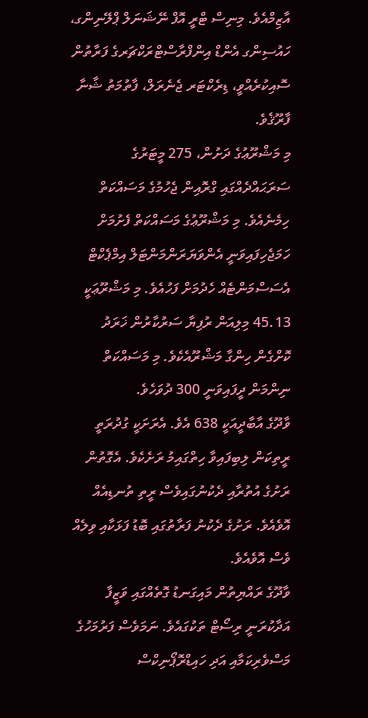އާޒިމްއެވެ. މިނިސް ޓްރީ އޮފް ނޭޝަނަލް ޕްލޭނިންގ، ހައުސިންގ އެންޑް އިންފްރާސްޓްރަކްޗަރގެ ފަރާތުން ސޮއިކުރެއްވީ، ޑިރެކްޓަރ ޖެނެރަލް، ފާތުމަތު ޝާނާ ފާރޫޤެވެ.
މި މަޝްރޫޢުގެ ދަށުން، 275 މީޓަރުގެ ސަރަޙައްދެއްގައި ގްރޮއިން ޖެހުމުގެ މަސައްކަތް ހިމެނެއެވެ. މި މަޝްރޫޢުގެ މަސައްކަތް ފެށުމަށް ހަމަޖެހިފައިވަނީ އެންވަޔަރަންމަންޓަލް އިމްޕެކްޓް އެސަސްމަންޓެއް ހެދުމަށް ފަހުއެވެ. މި މަޝްރޫޢަކީ 45.13 މިލިއަން ރުފިޔާ ސަރުކާރުން ޚަރަދު ކޮށްގެން ހިންގާ މަޝްރޫއެކެވެ. މި މަސައްކަތް ނިންމަން ދީފައިވަނީ 300 ދުވަހެވެ.
ވާދޫގެ އާބާދީއަކީ 638 އެވެ. އެރަށަކީ ގުދުރަތީ ރީތިކަން ލިބިފައިވާ ހިތްގައިމު ރަށެކެވެ. އެގޮތުން ރަށުގެ އުތުރާއި ދެކުނުގައިވެސް ރީތި ތުނޑިއެއް އޮވެއެވެ. ރަށުގެ ދެކުނު ފަރާތުގައި ބޮޑު ފަޅަކާއި ވިލެއް ވެސް އޮވެއެވެ.
ވާދޫގެ ރައްޔިތުން މައިގަނޑު ގޮތެއްގައި ވަޒީފާ އަދާކުރަނީ ރިސޯޓް ތަކުގައެވެ. ނަމަވެސް ފަރުމަހުގެ މަސްވެރިކަމާއި އަދި ހައިޑްރޮޕޯނިކްސް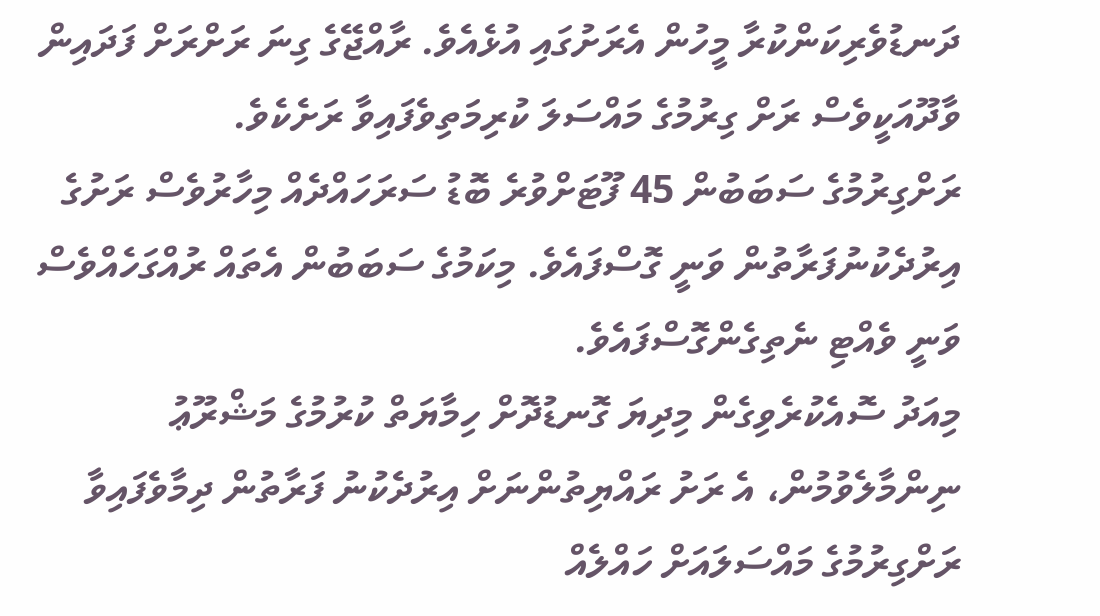ދަނޑުވެރިކަންކުރާ މީހުން އެރަށުގައި އުޅެއެވެ. ރާއްޖޭގެ ގިނަ ރަށްރަށް ފަދައިން ވާދޫއަކީވެސް ރަށް ގިރުމުގެ މައްސަލަ ކުރިމަތިވެފައިވާ ރަށެކެވެ.
ރަށްގިރުމުގެ ސަބަބުން 45 ފޫޓަށްވުރެ ބޮޑު ސަރަހައްދެއް މިހާރުވެސް ރަށުގެ އިރުދެކުނުފަރާތުން ވަނީ ގޮސްފައެވެ. މިކަމުގެ ސަބަބުން އެތައް ރުއްގަހެއްވެސް ވަނީ ވެއްޓި ނެތިގެންގޮސްފައެވެ.
މިއަދު ސޮއެކުރެވިގެން މިދިޔަ ގޮނޑުދޮށް ހިމާޔަތް ކުރުމުގެ މަޝްރޫޢު ނިންމާލެވުމުން، އެ ރަށު ރައްޔިތުންނަށް އިރުދެކުނު ފަރާތުން ދިމާވެފައިވާ ރަށްގިރުމުގެ މައްސަލައަށް ހައްލެއް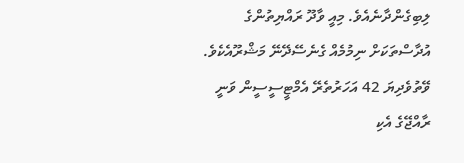ލިބިގެންދާނެއެވެ. މިއީ ވާދޫ ރައްޔިތުންގެ އުދާސްތަކަށް ނިމުމެއް ގެނެސޭދޭނޭ މަޝްރޫއެކެވެ.
ވޭތުވެދިޔަ 42 އަހަރުތެރޭ އެމްޓީސީސީން ވަނީ ރާއްޖޭގެ އެކި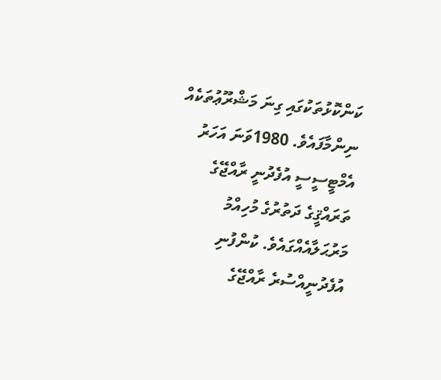ކަންކޮޅުތަކުގައި ގިނަ މަޝްރޫޢުތަކެއް ނިންމާފައެވެ. 1980ވަނަ އަހަރު އެމްޓީސީސީ އުފެދުނީ ރާއްޖޭގެ ތަރައްޤީގެ ދަތުރުގެ މުހިއްމު މަރުޙަލާއެއްގައެވެ. ކުންފުނި އުފެދުނީއްސުރެ ރާއްޖޭގެ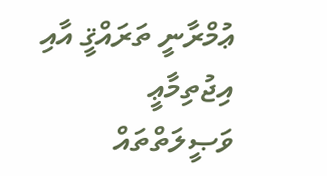ޢުމްރާނީ ތަރައްޤީ އާއި އިޖުތިމާޢީ ވަޞީލަތްތައް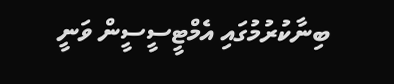ބިނާކުރުމުގައި އެމްޓީސީސީން ވަނީ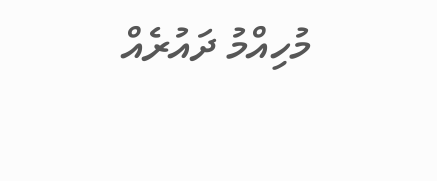މުހިއްމު ދައުރެއް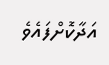އަދާކޮށްފައެވެ